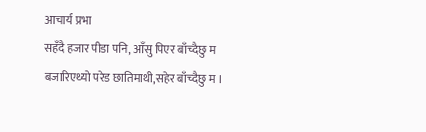आचार्य प्रभा
सहँदै हजार पीडा पनि, आँसु पिएर बाँच्दैछु म
बजारिएथ्यो परेड छातिमाथी,सहेर बाँच्दैछु म ।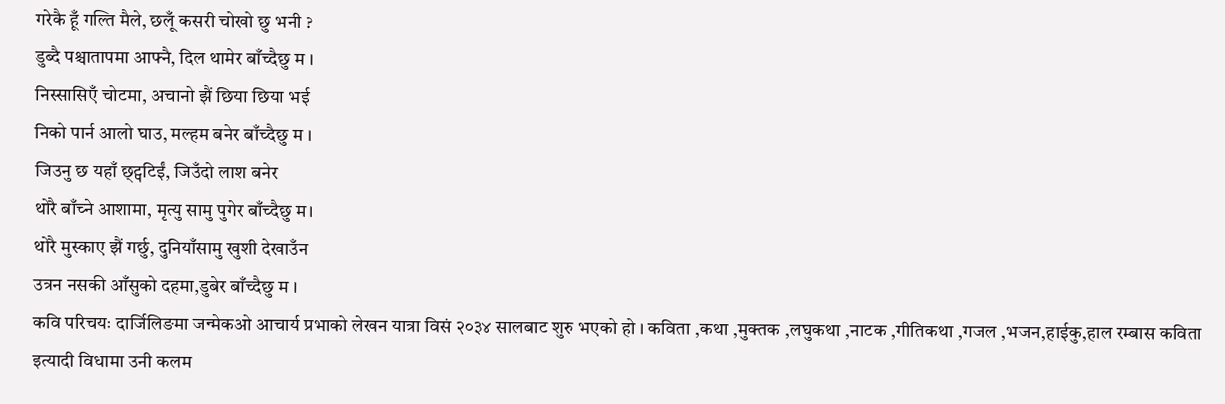गरेकै हूँ गल्ति मैले, छलूँ कसरी चोखो छु भनी ?
डुब्दै पश्चातापमा आफ्नै, दिल थामेर बाँच्दैछु म ।
निस्सासिएँ चोटमा, अचानो झैं छिया छिया भई
निको पार्न आलो घाउ, मल्हम बनेर बाँच्दैछु म ।
जिउनु छ यहाँ छ्ट्पटिईं, जिउँदो लाश बनेर
थोरै बाँच्ने आशामा, मृत्यु सामु पुगेर बाँच्दैछु म।
थोरै मुस्काए झैं गर्छु, दुनियाँसामु खुशी देखाउँन
उत्रन नसकी आँसुको दहमा,डुबेर बाँच्दैछु म ।
कवि परिचयः दार्जिलिङमा जन्मेकओ आचार्य प्रभाको लेखन यात्रा विसं २०३४ सालबाट शुरु भएको हो । कविता ,कथा ,मुक्तक ,लघुकथा ,नाटक ,गीतिकथा ,गजल ,भजन,हाईकु,हाल रम्बास कविता इत्यादी विधामा उनी कलम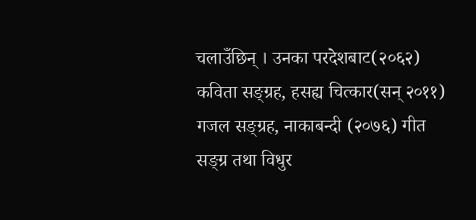चलाउँछिन् । उनका परदेशबाट(२०६२) कविता सङ्ग्रह, हसह्य चित्कार(सन् २०११) गजल सङ्ग्रह, नाकाबन्दी (२०७६) गीत सङ्ग्र तथा विधुर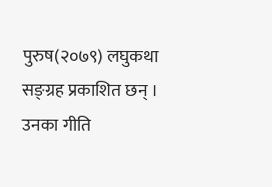पुरुष(२०७९) लघुकथा सङ्ग्रह प्रकाशित छन् । उनका गीति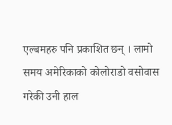एल्बमहरु पनि प्रकाशित छन् । लामो समय अमेरिकाको कोलोराडो वसोवास गरेकी उनी हाल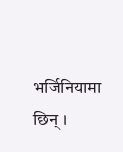भर्जिनियामा छिन् ।